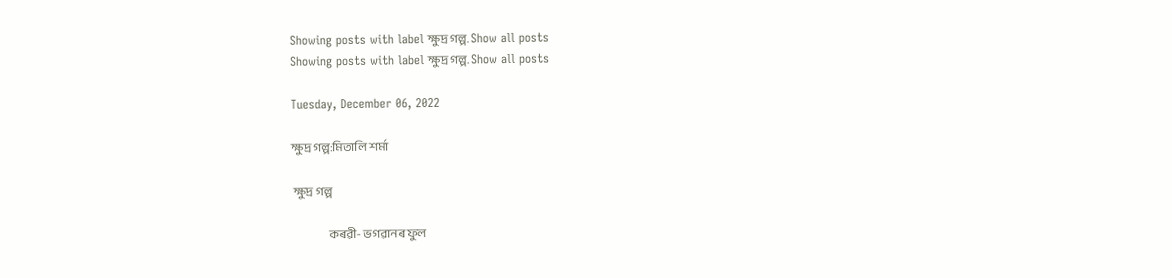Showing posts with label ক্ষুদ্ৰ গল্প. Show all posts
Showing posts with label ক্ষুদ্ৰ গল্প. Show all posts

Tuesday, December 06, 2022

ক্ষুদ্ৰ গল্প:মিতালি শৰ্মা

 ক্ষুদ্ৰ গল্প

                 কৰৱী- ভগৱানৰ ফুল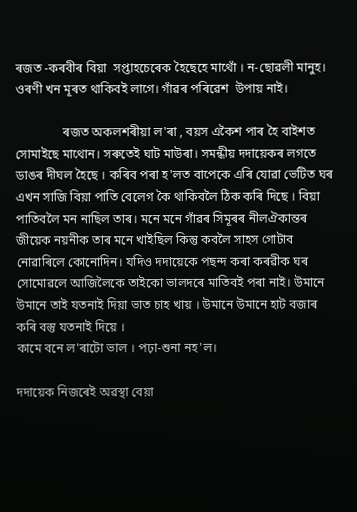ৰজত -কৰবীৰ বিয়া  সপ্তাহচেৰেক হৈছেহে মাথোঁ । ন-ছোৱলী মানুহ। ওৰণী খন মূৰত থাকিব‌ই লাগে। গাঁৱৰ পৰিৱেশ  উপায় নাই।

               ৰজত অকলশৰীয়া ল'ৰা , বয়স একৈশ পাৰ হৈ বাইশত সোমাইছে মাথোন। সৰুতেই ঘাট মাউৰা। সমন্ধীয় দদায়েকৰ লগতে ডাঙৰ দীঘল হৈছে । কৰিব পৰা হ'লত বাপেকে এৰি যোৱা ভেটিত ঘৰ এখন সাজি বিয়া পাতি বেলেগ কৈ থাকিবলৈ ঠিক কৰি দিছে । বিয়া পাতিবলৈ মন নাছিল তাৰ। মনে মনে গাঁৱৰ সিমূৰৰ নীলঐকান্তৰ  জীয়েক নয়নীক তাৰ মনে খাইছিল কিন্তু কবলৈ সাহস গোটাব নোৱাৰিলে কোনোদিন। যদিও দদায়েকে পছন্দ কৰা কৰৱীক ঘৰ সোমোৱলে আজিলৈকে তাইকো ভালদৰে মাতিব‌ই পৰা নাই। উমানে উমানে তাই যতনাই দিয়া ভাত চাহ খায় । উমানে উমানে হাট বজাৰ কৰি বস্তু যতনাই দিয়ে ।                                                                                         কামে বনে ল'ৰাটো ভাল । পঢ়া-শুনা নহ'ল।

দদায়েক নিজৰেই অৱস্থা বেয়া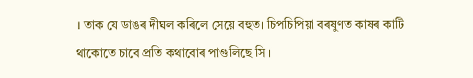। তাক যে ডাঙৰ দীঘল কৰিলে সেয়ে বহুত। চিপচিপিয়া বৰষুণত কাষৰ কাটি থাকোতে চাবে প্ৰতি কথাবোৰ পাগুলিছে সি ।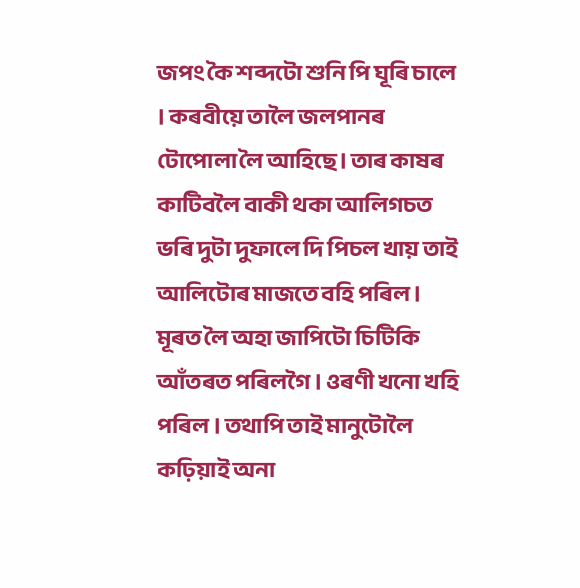জ‌পং কৈ শব্দটো শুনি পি ঘূৰি চালে । কৰবীয়ে তালৈ জলপানৰ টোপোলা লৈ আহিছে। তাৰ কাষৰ কাটিবলৈ বাকী থকা আলিগচত ভৰি দুটা দুফালে দি পিচল খায় তাই আলিটোৰ মাজতে বহি পৰিল । মূৰত লৈ অহা জাপিটো চিটিকি আঁতৰত পৰিলগৈ । ওৰণী খনো খহি পৰিল । তথাপি তাই মানুটোলৈ কঢ়িয়াই অনা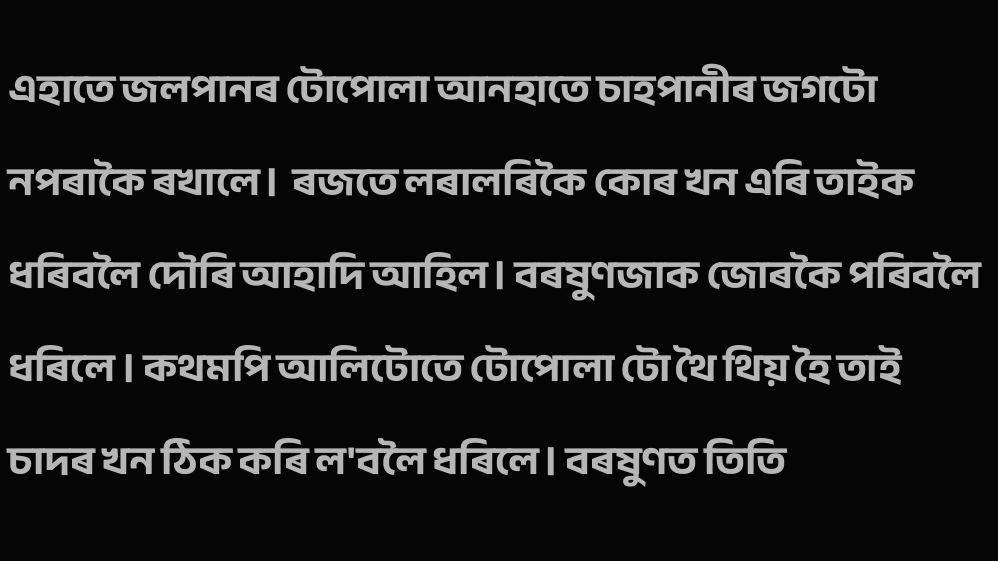এহাতে জলপানৰ টোপোলা আনহাতে চাহপানীৰ জগটো নপৰাকৈ ৰখালে।  ৰজতে লৰালৰিকৈ কোৰ খন এৰি তাইক ধৰিবলৈ দৌৰি আহাদি আহিল। বৰষুণজাক জোৰকৈ পৰিবলৈ ধৰিলে । কথমপি আলিটোতে টোপোলা টো থৈ থিয় হৈ তাই  চাদৰ খন ঠিক কৰি ল'বলৈ ধৰিলে। বৰষুণত তিতি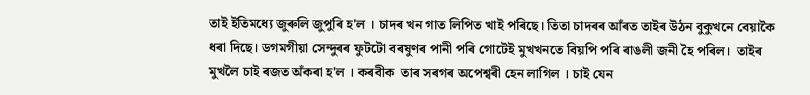তাই ইতিমধ্যে জুৰুলি জুপুৰি হ'ল । চাদৰ খন গাত লিপিত খাই পৰিছে। তিতা চাদৰৰ আঁৰত তাইৰ উঠন বুকুখনে বেয়াকৈ ধৰা দিছে। ডগমগীয়া সেন্দুৰৰ ফুটটো বৰষুণৰ পানী পৰি গোটেই মুখখনতে বিয়পি পৰি ৰাঙলী জনী হৈ পৰিল।  তাইৰ মুখলৈ চাই ৰজত অঁকৰা হ'ল । কৰবীক  তাৰ সৰগৰ অপেশ্বৰী হেন লাগিল । চাই যেন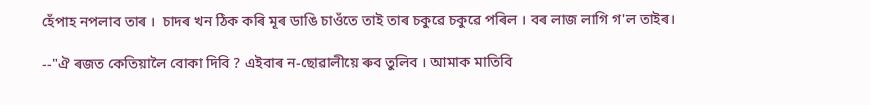হেঁপাহ নপলাব তাৰ ।  চাদৰ খন ঠিক কৰি মূৰ ডাঙি চাওঁতে তাই তাৰ চকুৱে চকুৱে পৰিল । বৰ লাজ লাগি গ'ল তাইৰ।

--"ঐ ৰজত কেতিয়ালৈ বোকা দিবি ? এইবাৰ ন-ছোৱালীয়ে ৰুব তুলিব । আমাক মাতিবি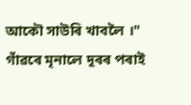আকৌ সাউৰি খাবলৈ ।" গাঁৱৰে মৃনালে দূৰৰ পৰাই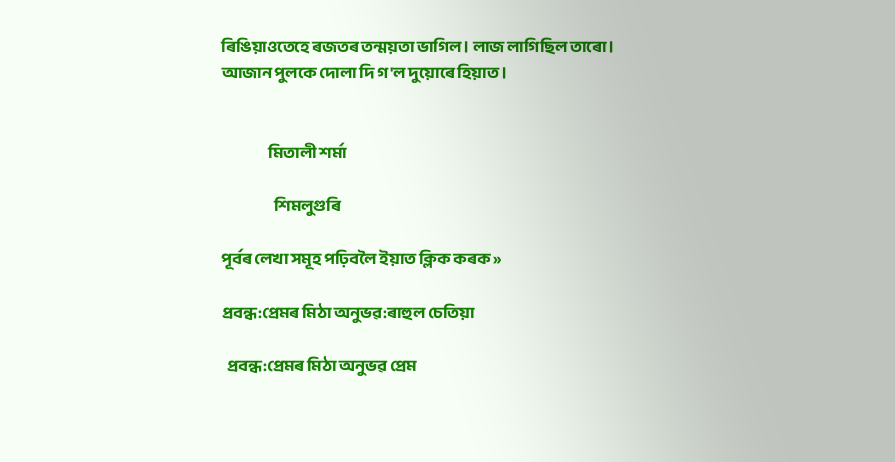ৰিঙিয়াওতেহে ৰজতৰ তন্ময়তা ভাগিল। লাজ লাগিছিল তাৰো। আজান পুলকে দোলা দি গ'ল দুয়োৰে হিয়াত ।


                  মিতালী শৰ্মা

                    শিমলুগুৰি

পূৰ্বৰ লেখা সমূহ পঢ়িবলৈ ইয়াত ক্লিক কৰক »

প্ৰবন্ধ:প্ৰেমৰ মিঠা অনুভৱ:ৰাহুল চেতিয়া

  প্ৰবন্ধ:প্ৰেমৰ মিঠা অনুভৱ প্ৰেম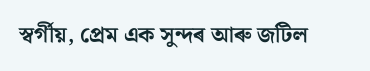স্বৰ্গীয়, প্ৰেম এক সুন্দৰ আৰু জটিল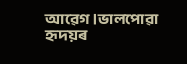আৱেগ।ভালপোৱা হৃদয়ৰ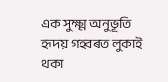এক সুক্ষ্ম অনুভূতি হৃদয় গহ্বৰত লুকাই থকা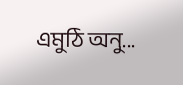এমুঠি অনু...